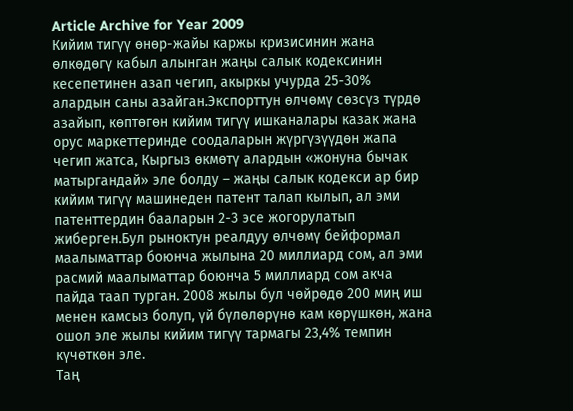Article Archive for Year 2009
Кийим тигүү өнөр-жайы каржы кризисинин жана өлкөдөгү кабыл алынган жаңы салык кодексинин кесепетинен азап чегип, акыркы учурда 25-30% алардын саны азайган.Экспорттун өлчөмү сөзсүз түрдө азайып, көптөгөн кийим тигүү ишканалары казак жана орус маркеттеринде соодаларын жүргүзүүдөн жапа чегип жатса, Кыргыз өкмөтү алардын «жонуна бычак матыргандай» эле болду – жаңы салык кодекси ар бир кийим тигүү машинеден патент талап кылып, ал эми патенттердин бааларын 2-3 эсе жогорулатып жиберген.Бул рыноктун реалдуу өлчөмү бейформал маалыматтар боюнча жылына 20 миллиард сом, ал эми расмий маалыматтар боюнча 5 миллиард сом акча пайда таап турган. 2008 жылы бул чөйрөдө 200 миң иш менен камсыз болуп, үй бүлөлөрүнө кам көрүшкөн, жана ошол эле жылы кийим тигүү тармагы 23,4% темпин күчөткөн эле.
Таң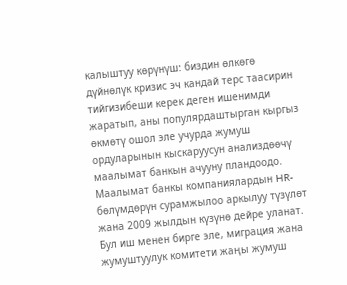калыштуу көрүнүш: биздин өлкөгө дүйнөлүк кризис эч кандай терс таасирин тийгизибеши керек деген ишенимди жаратып, аны популярдаштырган кыргыз өкмөтү ошол эле учурда жумуш ордуларынын кыскаруусун анализдөөчү маалымат банкын ачууну пландоодо.
Маалымат банкы компаниялардын HR-бөлүмдөрүн сурамжылоо аркылуу түзүлөт жана 2009 жылдын күзүнө дейре уланат. Бул иш менен бирге эле, миграция жана жумуштуулук комитети жаңы жумуш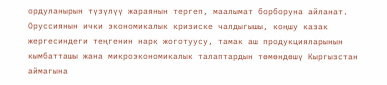ордуланырын түзүлүү жараянын тергеп, маалымат борборуна айланат.
Оруссиянын ички экономикалык кризиске чалдыгышы, коңшу казак жергесиндеги теңгенин нарк жоготуусу, тамак аш продукцияларынын кымбатташы жана микроэкономикалык талаптардын төмөндөшү Кыргызстан аймагына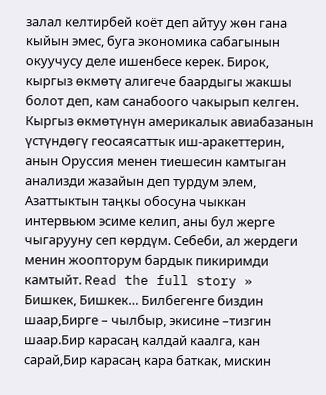залал келтирбей коёт деп айтуу жөн гана кыйын эмес, буга экономика сабагынын окуучусу деле ишенбесе керек. Бирок, кыргыз өкмөтү алигече баардыгы жакшы болот деп, кам санабоого чакырып келген.
Кыргыз өкмөтүнүн америкалык авиабазанын үстүндөгү геосаясаттык иш-аракеттерин, анын Оруссия менен тиешесин камтыган анализди жазайын деп турдум элем, Азаттыктын таңкы обосуна чыккан интервьюм эсиме келип, аны бул жерге чыгарууну сеп көрдүм. Себеби, ал жердеги менин жоопторум бардык пикиримди камтыйт. Read the full story »
Бишкек, Бишкек… Билбегенге биздин шаар,Бирге – чылбыр, экисине –тизгин шаар.Бир карасаң калдай каалга, кан сарай,Бир карасаң кара баткак, мискин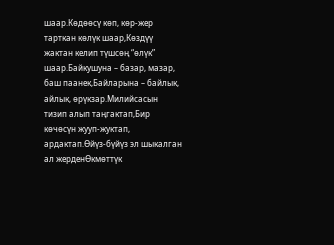шаар.Көдөөсү көп, көр-жер тарткан көлүк шаар,Көздүү жактан келип түшсөң “өлүк” шаар.Байкушуна – базар, мазар, баш паанек,Байларына – байлык, айлык, өрүкзар.Милийсасын тизип алып таңгактап,Бир көчөсүн жууп-жуктап, ардактап.Өйүз-бүйүз эл шыкалган ал жерденӨкмөттүк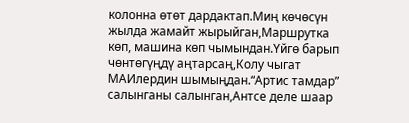колонна өтөт дардактап.Миң көчөсүн жылда жамайт жырыйган,Маршрутка көп, машина көп чымындан.Үйгө барып чөнтөгүңдү аңтарсаң,Колу чыгат МАИлердин шымыңдан.“Артис тамдар” салынганы салынган,Антсе деле шаар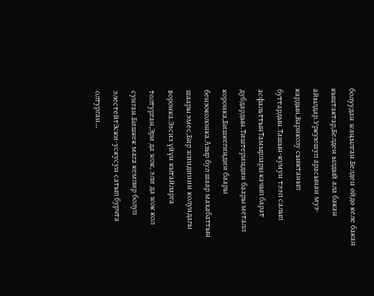болуудан жаңылган.Белден өйдө келе бакан кыштактар,Белден ылдый ала бакан айылдар.Уркуюшуп арасынан муз-кардын,Варикозу сыяктанып буттардын.Ташын-кумун тээп салып асфальттынТамырлары качып барат дубдардын.Тиштериңдин баары металл коронка,Бишкегиңдин баары бензоколонка.Азыр бул шаар махабаттын шаары эмес,Бир жиндинин колундагы воронка.Ээсиз үйүн кытайларга толтурган,Эри да жок, эли да жок кол сунган.Бишкек мага кемпир болуп элестейтЭски-ускусун сатып бурчта олтурган…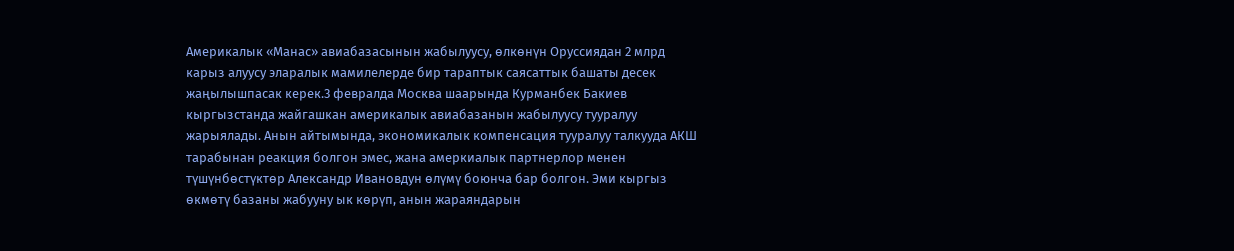Америкалык «Манас» авиабазасынын жабылуусу, өлкөнүн Оруссиядан 2 млрд карыз алуусу эларалык мамилелерде бир тараптык саясаттык башаты десек жаңылышпасак керек.3 февралда Москва шаарында Курманбек Бакиев кыргызстанда жайгашкан америкалык авиабазанын жабылуусу тууралуу жарыялады. Анын айтымында, экономикалык компенсация тууралуу талкууда АКШ тарабынан реакция болгон эмес, жана амеркиалык партнерлор менен түшүнбөстүктөр Александр Ивановдун өлүмү боюнча бар болгон. Эми кыргыз өкмөтү базаны жабууну ык көрүп, анын жараяндарын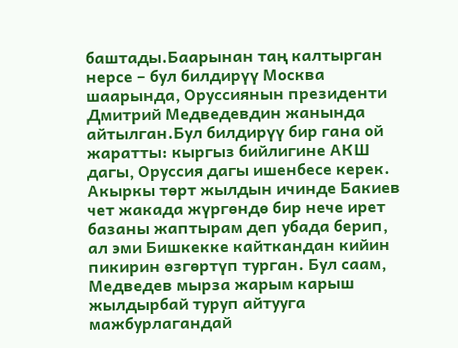баштады.Баарынан таң калтырган нерсе – бул билдирүү Москва шаарында, Оруссиянын президенти Дмитрий Медведевдин жанында айтылган.Бул билдирүү бир гана ой жаратты: кыргыз бийлигине АКШ дагы, Оруссия дагы ишенбесе керек. Акыркы төрт жылдын ичинде Бакиев чет жакада жүргөндө бир нече ирет базаны жаптырам деп убада берип, ал эми Бишкекке кайткандан кийин пикирин өзгөртүп турган. Бул саам, Медведев мырза жарым карыш жылдырбай туруп айтууга мажбурлагандай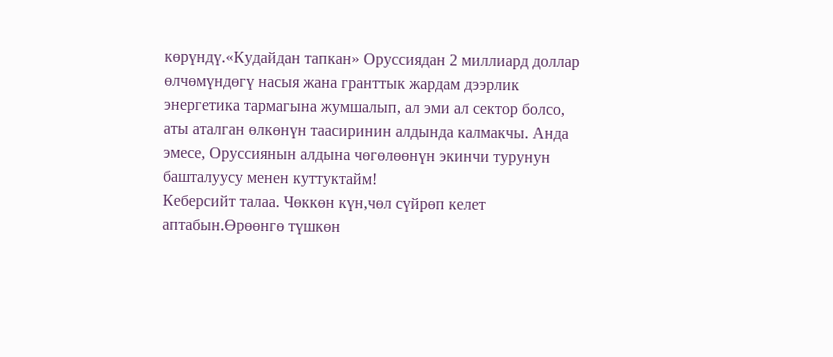көрүндү.«Кудайдан тапкан» Оруссиядан 2 миллиард доллар өлчөмүндөгү насыя жана гранттык жардам дээрлик энергетика тармагына жумшалып, ал эми ал сектор болсо, аты аталган өлкөнүн таасиринин алдында калмакчы. Анда эмесе, Оруссиянын алдына чөгөлөөнүн экинчи турунун башталуусу менен куттуктайм!
Кеберсийт талаа. Чөккөн күн,чөл сүйрөп келет аптабын.Өрөөнгө түшкөн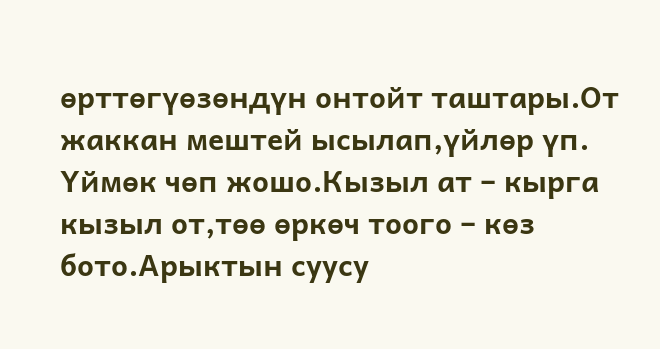өрттөгүөзөндүн онтойт таштары.От жаккан мештей ысылап,үйлөр үп. Үймөк чөп жошо.Кызыл ат – кырга кызыл от,төө өркөч тоого – көз бото.Арыктын суусу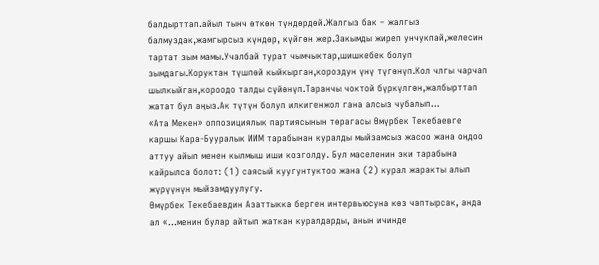балдырттап.айыл тынч өткөн түндөрдөй.Жалгыз бак – жалгыз балмуздак,жамгырсыз күндөр, күйгөн жер.Закымды жиреп унчукпай,желесин тартат зым мамы.Учалбай турат чымчыктар,шишкебек болуп зымдагы.Коруктан түшпөй кыйкырган,короздун үнү түгөнүп.Кол члгы чарчап шылкыйган,короодо талды сүйөнүп.Таранчы чоктой бүркүлгөн,жалбырттап жатат бул аңыз.Ак түтүн болуп илкигенжол гана алсыз чубалып…
«Ата Мекен» оппозициялык партиясынын төрагасы Өмүрбек Текебаевге каршы Кара-Бууралык ИИМ тарабынан куралды мыйзамсыз жасоо жана оңдоо аттуу айып менен кылмыш иши козголду. Бул маселенин эки тарабына кайрылса болот: (1) саясый куугунтуктоо жана (2) курал жаракты алып жүрүүнүн мыйзамдуулугу.
Өмүрбек Текебаевдин Азаттыкка берген интервьюсуна көз чаптырсак, анда ал «…менин булар айтып жаткан куралдарды, анын ичинде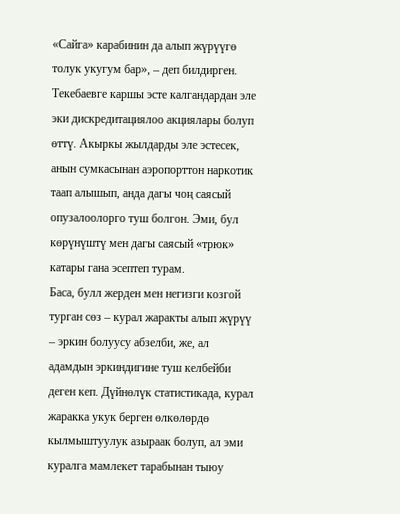«Сайга» карабинин да алып жүрүүгө толук укугум бар», – деп билдирген.
Текебаевге каршы эсте калгандардан эле эки дискредитациялоо акциялары болуп өттү. Акыркы жылдарды эле эстесек, анын сумкасынан аэропорттон наркотик таап алышып, анда дагы чоң саясый опузалоолорго туш болгон. Эми, бул көрүнүштү мен дагы саясый «трюк» катары гана эсептеп турам.
Баса, булл жерден мен негизги козгой турган сөз – курал жаракты алып жүрүү – эркин болуусу абзелби, же, ал адамдын эркиндигине туш келбейби деген кеп. Дүйнөлүк статистикада, курал жаракка укук берген өлкөлөрдө кылмыштуулук азыраак болуп, ал эми куралга мамлекет тарабынан тыюу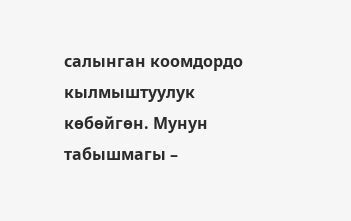салынган коомдордо кылмыштуулук көбөйгөн. Мунун табышмагы –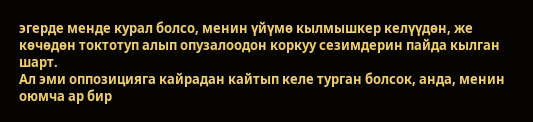эгерде менде курал болсо, менин үйүмө кылмышкер келүүдөн, же көчөдөн токтотуп алып опузалоодон коркуу сезимдерин пайда кылган шарт.
Ал эми оппозицияга кайрадан кайтып келе турган болсок, анда, менин оюмча ар бир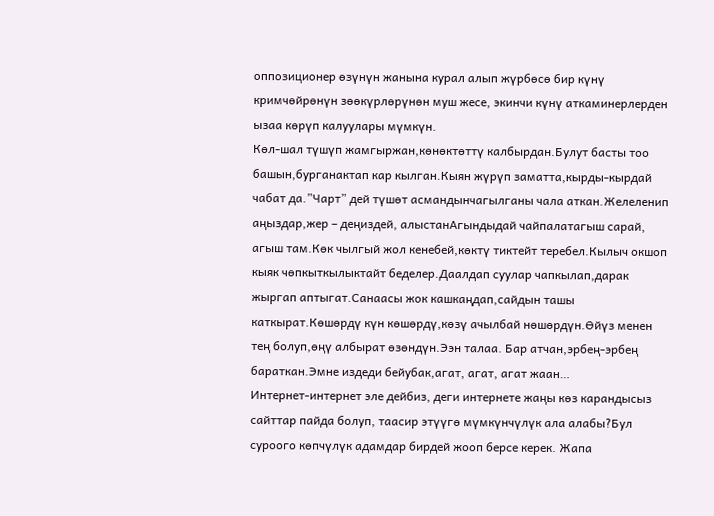оппозиционер өзүнүн жанына курал алып жүрбөсө бир күнү кримчөйрөнүн зөөкүрлөрүнөн муш жесе, экинчи күнү аткаминерлерден ызаа көрүп калуулары мүмкүн.
Көл-шал түшүп жамгыржан,көнөктөттү калбырдан.Булут басты тоо башын,бурганактап кар кылган.Кыян жүрүп заматта,кырды-кырдай чабат да.”Чарт” дей түшөт асмандынчагылганы чала аткан.Желеленип аңыздар,жер – деңиздей, алыстанАгындыдай чайпалатагыш сарай, агыш там.Көк чылгый жол кенебей,көктү тиктейт теребел.Кылыч окшоп кыяк чөпкыткылыктайт беделер.Даалдап суулар чапкылап,дарак жыргап аптыгат.Санаасы жок кашкаңдап,сайдын ташы каткырат.Көшөрдү күн көшөрдү,көзү ачылбай нөшөрдүн.Өйүз менен тең болуп,өңү албырат өзөндүн.Ээн талаа. Бар атчан,эрбең-эрбең бараткан.Эмне издеди бейубак,агат, агат, агат жаан…
Интернет-интернет эле дейбиз, деги интернете жаңы көз карандысыз сайттар пайда болуп, таасир этүүгө мүмкүнчүлүк ала алабы?Бул суроого көпчүлүк адамдар бирдей жооп берсе керек. Жапа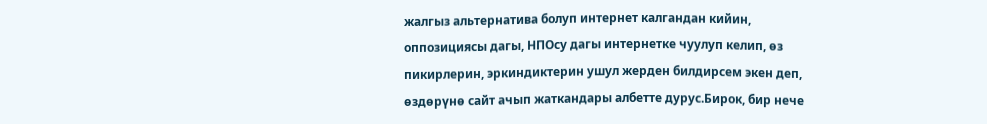жалгыз альтернатива болуп интернет калгандан кийин, оппозициясы дагы, НПОсу дагы интернетке чуулуп келип, өз пикирлерин, эркиндиктерин ушул жерден билдирсем экен деп, өздөрүнө сайт ачып жаткандары албетте дурус.Бирок, бир нече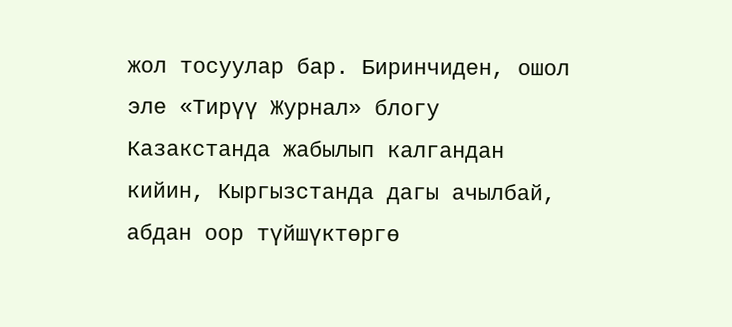жол тосуулар бар. Биринчиден, ошол эле «Тирүү Журнал» блогу Казакстанда жабылып калгандан кийин, Кыргызстанда дагы ачылбай, абдан оор түйшүктөргө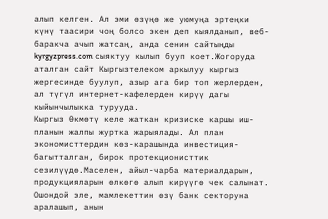алып келген. Ал эми өзүңө же уюмуңа эртеңки күнү таасири чоң болсо экен деп кыялданып, веб-баракча ачып жатсаң, анда сенин сайтыңды kyrgyzpress.com сыяктуу кылып бууп коет.Жогоруда аталган сайт Кыргызтелеком аркылуу кыргыз жергесинде буулуп, азыр ага бир топ жерлерден, ал түгүл интернет-кафелерден кирүү дагы кыйынчылыкка турууда.
Кыргыз Өкмөтү келе жаткан кризиске каршы иш-планын жалпы журтка жарыялады. Ал план экономисттердин көз-карашында инвестиция-багытталган, бирок протекционисттик сезилүүдө.Маселен, айыл-чарба материалдарын, продукцияларын өлкөгө алып кирүүгө чек салынат. Ошондой эле, мамлекеттин өзү банк секторуна аралашып, анын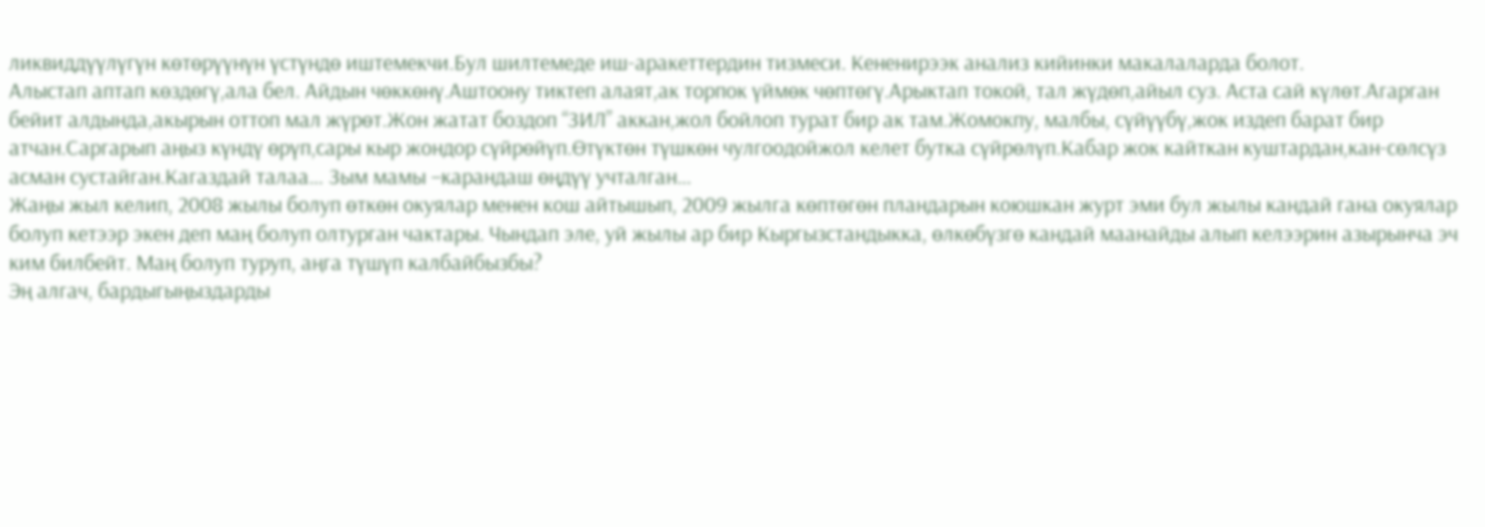ликвиддүүлүгүн көтөрүүнүн үстүндө иштемекчи.Бул шилтемеде иш-аракеттердин тизмеси. Кененирээк анализ кийинки макалаларда болот.
Алыстап аптап көздөгү,ала бел. Айдын чөккөнү.Аштоону тиктеп алаят,ак торпок үймөк чөптөгү.Арыктап токой, тал жүдөп,айыл суз. Аста сай күлөт.Агарган бейит алдында,акырын оттоп мал жүрөт.Жон жатат боздоп “ЗИЛ” аккан,жол бойлоп турат бир ак там.Жомокпу, малбы, сүйүүбү,жок издеп барат бир атчан.Саргарып аңыз күндү өрүп,сары кыр жондор сүйрөйүп.Өтүктөн түшкөн чулгоодойжол келет бутка сүйрөлүп.Кабар жок кайткан куштардан,кан-сөлсүз асман сустайган.Кагаздай талаа… Зым мамы –карандаш өңдүү учталган…
Жаңы жыл келип, 2008 жылы болуп өткөн окуялар менен кош айтышып, 2009 жылга көптөгөн пландарын коюшкан журт эми бул жылы кандай гана окуялар болуп кетээр экен деп маң болуп олтурган чактары. Чындап эле, уй жылы ар бир Кыргызстандыкка, өлкөбүзгө кандай маанайды алып келээрин азырынча эч ким билбейт. Маң болуп туруп, аңга түшүп калбайбызбы?
Эң алгач, бардыгыңыздарды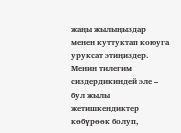жаңы жылыңыздар менен куттуктап коюуга уруксат этиңиздер. Менин тилегим сиздердикиндей эле – бул жылы жетишкендиктер көбүрөөк болуп,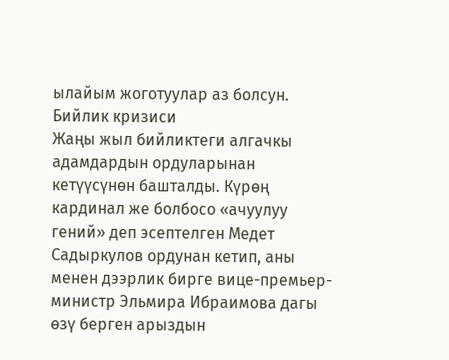ылайым жоготуулар аз болсун.
Бийлик кризиси
Жаңы жыл бийликтеги алгачкы адамдардын ордуларынан кетүүсүнөн башталды. Күрөң кардинал же болбосо «ачуулуу гений» деп эсептелген Медет Садыркулов ордунан кетип, аны менен дээрлик бирге вице-премьер-министр Эльмира Ибраимова дагы өзү берген арыздын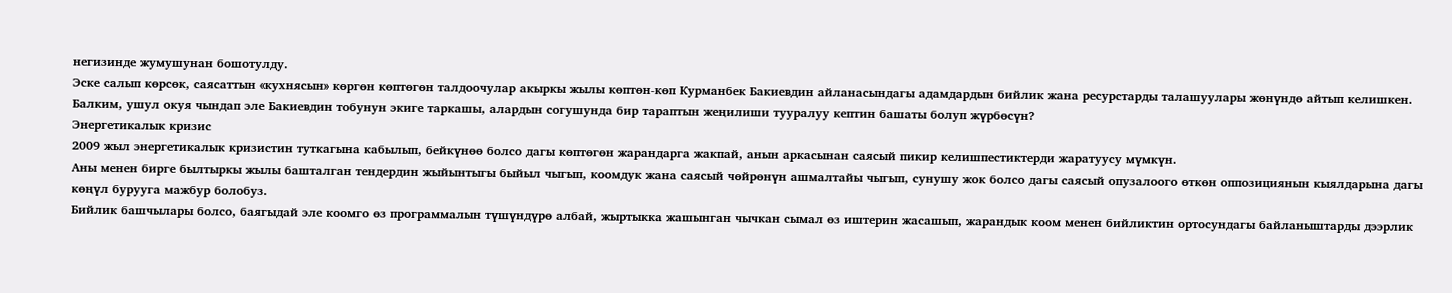негизинде жумушунан бошотулду.
Эске салып көрсөк, саясаттын «кухнясын» көргөн көптөгөн талдоочулар акыркы жылы көптөн-көп Курманбек Бакиевдин айланасындагы адамдардын бийлик жана ресурстарды талашуулары жөнүндө айтып келишкен. Балким, ушул окуя чындап эле Бакиевдин тобунун экиге таркашы, алардын согушунда бир тараптын жеңилиши тууралуу кептин башаты болуп жүрбөсүн?
Энергетикалык кризис
2009 жыл энергетикалык кризистин туткагына кабылып, бейкүнөө болсо дагы көптөгөн жарандарга жакпай, анын аркасынан саясый пикир келишпестиктерди жаратуусу мүмкүн.
Аны менен бирге былтыркы жылы башталган тендердин жыйынтыгы быйыл чыгып, коомдук жана саясый чөйрөнүн ашмалтайы чыгып, сунушу жок болсо дагы саясый опузалоого өткөн оппозициянын кыялдарына дагы көңүл бурууга мажбур болобуз.
Бийлик башчылары болсо, баягыдай эле коомго өз программалын түшүндүрө албай, жыртыкка жашынган чычкан сымал өз иштерин жасашып, жарандык коом менен бийликтин ортосундагы байланыштарды дээрлик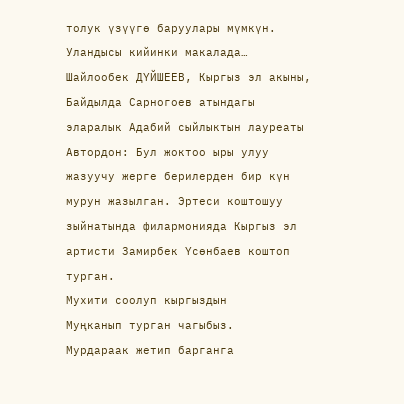толук үзүүгө баруулары мүмкүн.
Уландысы кийинки макалада…
Шайлообек ДҮЙШЕЕВ, Кыргыз эл акыны, Байдылда Сарногоев атындагы эларалык Адабий сыйлыктын лауреаты
Автордон: Бул жоктоо ыры улуу жазуучу жерге берилерден бир күн мурун жазылган. Эртеси коштошуу зыйнатында филармонияда Кыргыз эл артисти Замирбек Үсөнбаев коштоп турган.
Мухити соолуп кыргыздын
Муңканып турган чагыбыз.
Мурдараак жетип барганга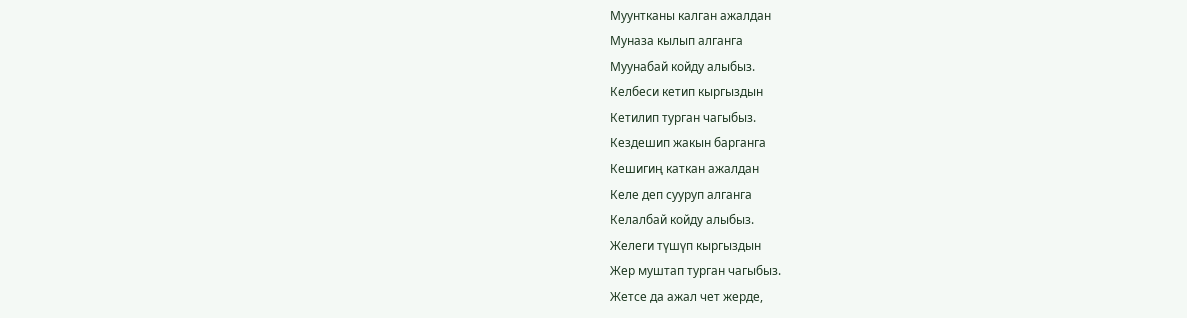Муунтканы калган ажалдан
Муназа кылып алганга
Муунабай койду алыбыз.
Келбеси кетип кыргыздын
Кетилип турган чагыбыз.
Кездешип жакын барганга
Кешигиң каткан ажалдан
Келе деп сууруп алганга
Келалбай койду алыбыз.
Желеги түшүп кыргыздын
Жер муштап турган чагыбыз.
Жетсе да ажал чет жерде,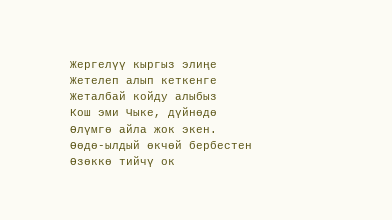Жергелүү кыргыз элиңе
Жетелеп алып кеткенге
Жеталбай койду алыбыз
Кош эми Чыке, дүйнөдө
Өлүмгө айла жок экен.
Өөдө-ылдый өкчөй бербестен
Өзөккө тийчү ок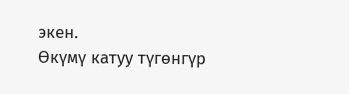экен.
Өкүмү катуу түгөнгүр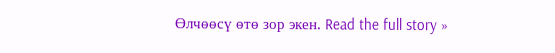Өлчөөсү өтө зор экен. Read the full story »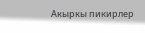Акыркы пикирлер